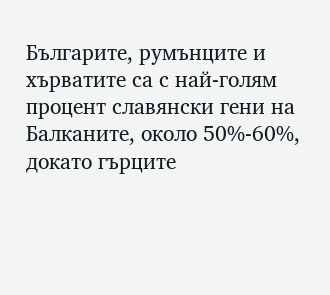Българите, румънците и хърватите са с най-голям процент славянски гени на Балканите, около 50%-60%, докато гърците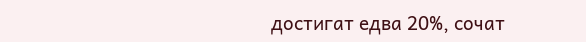достигат едва 20%, сочат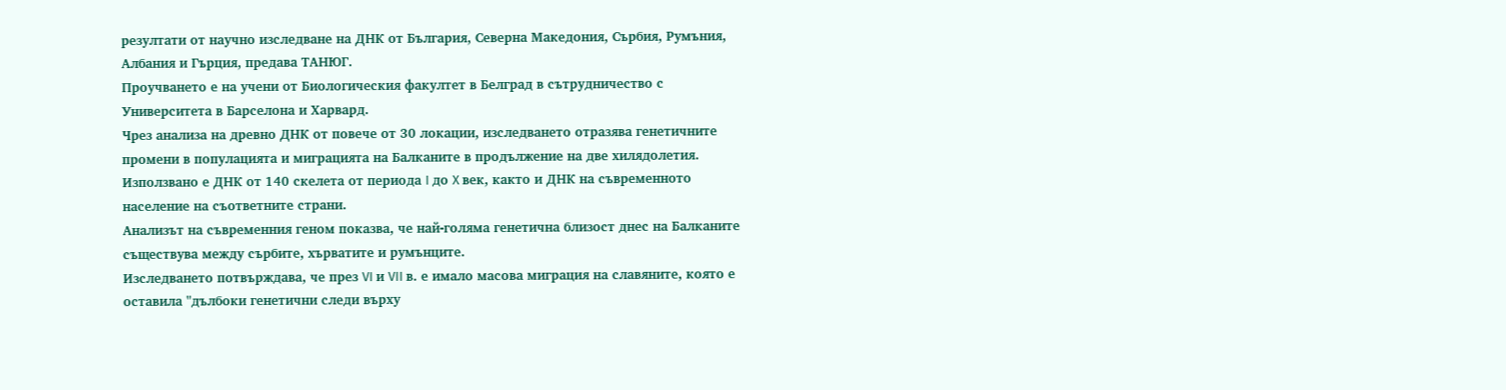резултати от научно изследване на ДНК от България, Северна Македония, Сърбия, Румъния, Албания и Гърция, предава ТАНЮГ.
Проучването е на учени от Биологическия факултет в Белград в сътрудничество с Университета в Барселона и Харвард.
Чрез анализа на древно ДНК от повече от 30 локации, изследването отразява генетичните промени в популацията и миграцията на Балканите в продължение на две хилядолетия. Използвано е ДНК от 140 скелета от периода I до X век, както и ДНК на съвременното население на съответните страни.
Анализът на съвременния геном показва, че най-голяма генетична близост днес на Балканите съществува между сърбите, хърватите и румънците.
Изследването потвърждава, че през VI и VII в. е имало масова миграция на славяните, която е оставила "дълбоки генетични следи върху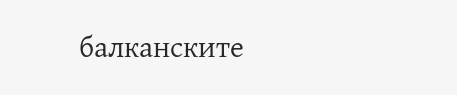балканските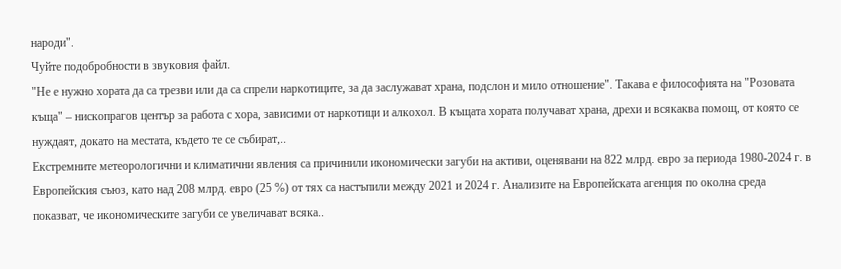народи".
Чуйте подобробности в звуковия файл.
"Не е нужно хората да са трезви или да са спрели наркотиците, за да заслужават храна, подслон и мило отношение". Такава е философията на "Розовата къща" – нископрагов център за работа с хора, зависими от наркотици и алкохол. В къщата хората получават храна, дрехи и всякаква помощ, от която се нуждаят, докато на местата, където те се събират,..
Екстремните метеорологични и климатични явления са причинили икономически загуби на активи, оценявани на 822 млрд. евро за периода 1980-2024 г. в Европейския съюз, като над 208 млрд. евро (25 %) от тях са настъпили между 2021 и 2024 г. Анализите на Европейската агенция по околна среда показват, че икономическите загуби се увеличават всяка..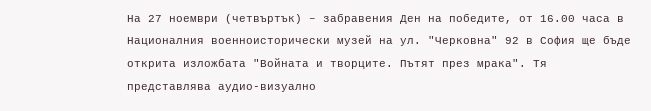На 27 ноември (четвъртък) – забравения Ден на победите, от 16.00 часа в Националния военноисторически музей на ул. "Черковна" 92 в София ще бъде открита изложбата "Войната и творците. Пътят през мрака". Тя представлява аудио-визуално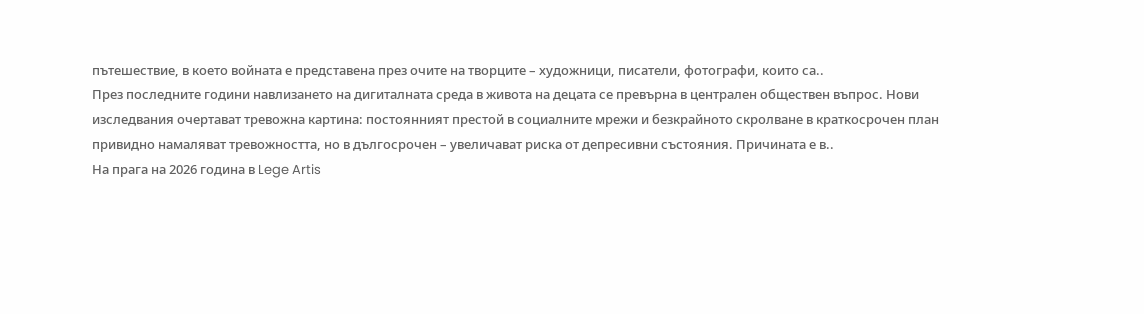пътешествие, в което войната е представена през очите на творците – художници, писатели, фотографи, които са..
През последните години навлизането на дигиталната среда в живота на децата се превърна в централен обществен въпрос. Нови изследвания очертават тревожна картина: постоянният престой в социалните мрежи и безкрайното скролване в краткосрочен план привидно намаляват тревожността, но в дългосрочен – увеличават риска от депресивни състояния. Причината е в..
На прага на 2026 година в Lege Artis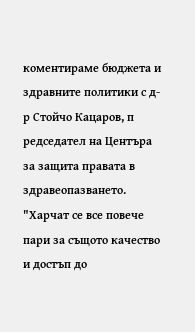коментираме бюджета и здравните политики с д-р Стойчо Кацаров, п редседател на Центъра за защита правата в здравеопазването. "Харчат се все повече пари за същото качество и достъп до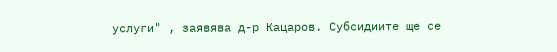услуги" , заявява д-р Кацаров. Субсидиите ще се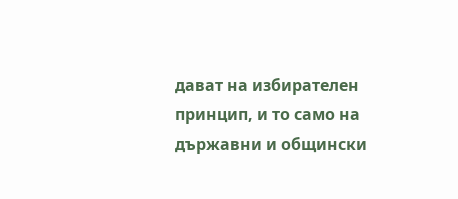дават на избирателен принцип, и то само на държавни и общински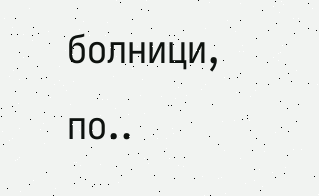болници, по..